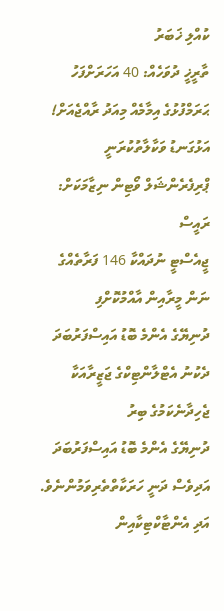ކުއްލި ޚަބަރު
ތާރީޚީ ދުވަހެއް: 40 އަހަރަށްފަހު ޙަރަމްފުޅުގެ އިމާމެއް މިއަދު ރާއްޖެއަށް!
އަޅުގަނޑު ވަކާލާތުކުރަނީ ޕްރިފެރެންޝަލް ވޯޓިން ނިޒާމަކަށް: ރައީސް
ޖީއެސްޓީ ނުދައްކާ 146 ފަރާތެއްގެ ނަން މީރާއިން އާއްމުކޮށްފި
ދުނިޔޭގެ އެންމެ ބޮޑު އައިސްފަރުބަދަ ދެކުނު އެޓްލާންޓިކްގެ ޖަޒީރާއަކާ ޖެހިދާނެކަމުގެ ބިރު
ދުނިޔޭގެ އެންމެ ބޮޑު އައިސްފަރުބަދަ އަދިވެސް ދަނީ ހަރަކާތްތެރިވަމުންނެވެ. އަދި އެންޓާކްޓިކާއިން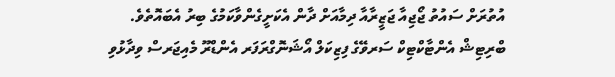އުތުރަށް ސައުތު ޖޯޖިއާ ޖަޒީރާއާ ދިމާއަށް ދާން އެކަށީގެންވާކަމުގެ ބިރު އެބައޮތެވެ.
ބްރިޓިޝް އެންޓާކްޓިކް ސަރވޭގެ ފިޒިކަލް އޯޝަނޮގްރަފަރ އެންޑްރޫ މެއިޖަރސް ވިދާޅުވި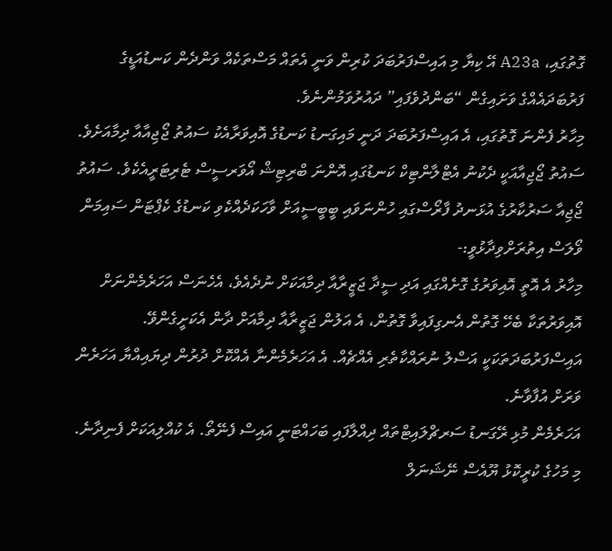ގޮތުގައި، A23a އޭ ކިޔާ މި އައިސްފަރުބަދަ ކުރިން ވަނީ އެތައް މަސްތަކެއް ވަންދެން ކަނޑުއަޑީގެ ފަރުބަދައެއްގެ ވަށައިގެން “ބަންދުވެފައި” ދައުރުވަމުންނެވެ.
މިހާރު ފެންނަ ގޮތުގައި، އެ އައިސްފަރުބަދަ ދަނީ މައިގަނޑު ކަނޑުގެ އޮއިވަރާއެކު ސައުތު ޖޯޖިއާއާ ދިމާއަށެވެ. ސައުތު ޖޯޖިއާއަކީ ދެކުނު އެޓްލާންޓިކް ކަނޑުގައި އޮންނަ ބްރިޓިޝް އޯވަރސީސް ޓެރިޓަރީއެކެވެ. ސައުތު ޖޯޖިއާ ސަރުކާރުގެ އުޅަނދު ފާރޯސްގައި ހުންނަވައި ބީބީސީއަށް ވާހަކަދެއްކެވި ކަނޑުގެ ކެޕްޓަން ސައިމަން ވޯލަސް އިތުރަށްވިދާޅުވީ:-
މިހާރު އެ އޮތީ އޮއިވަރުގެ ގޮށެއްގައި އަދި ސީދާ ޖަޒީރާއާ ދިމާއަކަށް ނުދެއެވެ، އެހެނަސް އަހަރެމެންނަށް އޮއިވަރުތަކާ ބެހޭ ގޮތުން އެނގިފައިވާ ގޮތުން، އެ އަލުން ޖަޒީރާއާ ދިމާއަށް ދާން އެކަށީގެންވޭ. އައިސްފަރުބަދަތަކަކީ އަސްލު ނުރައްކާތެރި އެއްޗެއް. އެ އަހަރެމެންނާ އެއްކޮށް ދުރުން ދިޔައިއްޔާ އަހަރެން ވަރަށް އުފާވާނެ.
އަހަރެމެން މުޅި ރޭގަނޑު ސަރޗްލައިޓްތައް ދިއްލާފައި ބަހައްޓަނީ އައިސް ފެނޭތޯ. އެ ކުއްލިއަކަށް ފެނިދާނެ.
މި މަހުގެ ކުރީކޮޅު ޔޫއެސް ނޭޝަނަލް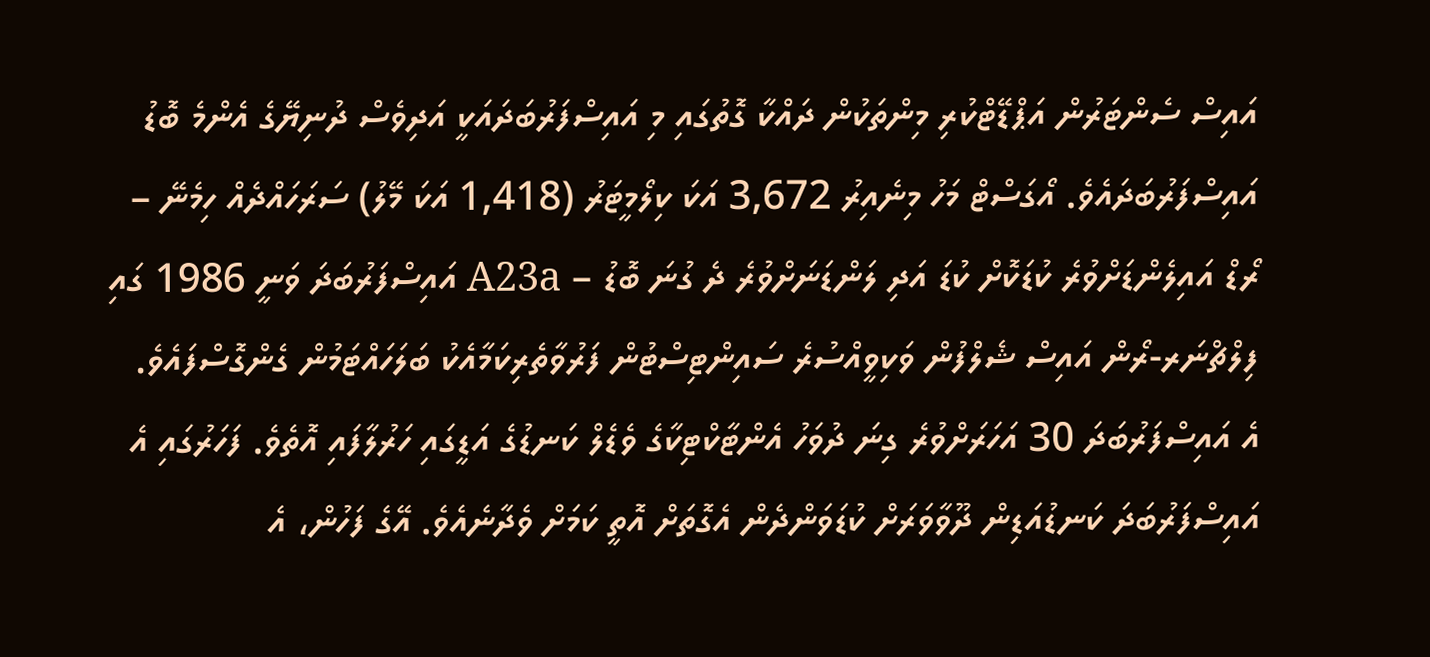އައިސް ސެންޓަރުން އަޕްޑޭޓްކުރި މިންތަކުން ދައްކާ ގޮތުގައި މި އައިސްފަރުބަދައަކީ އަދިވެސް ދުނިޔޭގެ އެންމެ ބޮޑު އައިސްފަރުބަދައެވެ. އޯގަސްޓް މަހު މިނެއިރު 3,672 އަކަ ކިލޯމީޓަރު (1,418 އަކަ މޭލު) ސަރަހައްދެއް ހިމެނޭ – ރޯޑް އައިލެންޑަށްވުރެ ކުޑަކޮށް ކުޑަ އަދި ލަންޑަނަށްވުރެ ދެ ގުނަ ބޮޑު – A23a އައިސްފަރުބަދަ ވަނީ 1986 ގައި ފިލްޗްނަރ-ރޯން އައިސް ޝެލްފުން ވަކިވީއްސުރެ ސައިންޓިސްޓުން ފަރުވާތެރިކަމާއެކު ބަލަހައްޓަމުން ގެންގޮސްފައެވެ.
އެ އައިސްފަރުބަދަ 30 އަހަރަށްވުރެ ގިނަ ދުވަހު އެންޓާކްޓިކާގެ ވެޑެލް ކަނޑުގެ އަޑީގައި ހަރުލާފައި އޮތެވެ. ފަހަރުގައި އެ އައިސްފަރުބަދަ ކަނޑުއަޑިން ދޫވާވަރަށް ކުޑަވަންދެން އެގޮތަށް އޮތީ ކަމަށް ވެދާނެއެވެ. އޭގެ ފަހުން، އެ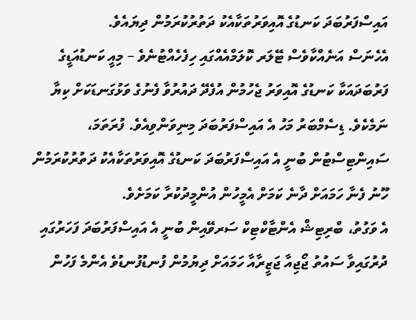އައިސްފަރުބަދަ ކަނޑުގެ އޮއިވަރުތަކާއެކު ދަތުރުކުރަމުން ދިޔައެވެ.
އެހެނަސް އަނެއްކާވެސް ޓޭލަރ ކޮލަމްއެއްގައި ހިފެހެއްޓުނެވެ – މިއީ ކަނޑުއަޑީގެ ފަރުބަދައަކާ ކަނޑުގެ އޮއިވަރު ޖެހުމުން އުފެދޭ ދައުރުވާ ފެނުގެ ވަޅުގަނޑަކަށް ކިޔާ ނަމެކެވެ. ޑިސެމްބަރު މަހު އެ އައިސްފަރުބަދަ މިނިވަންވިއެވެ. ފުރަތަމަ، ސައިންޓިސްޓުން ބުނީ އެ އައިސްފަރުބަދަ ކަނޑުގެ އޮއިވަރުތަކާއެކު ދަތުރުކުރަމުން ހޫނު ފެނާ ހަމައަށް ދާނެ ކަމަށް އެމީހުން އުންމީދުކުރާ ކަމަށެވެ.
އެ ވަގުތު، ބްރިޓިޝް އެންޓާކްޓިކް ސަރވޭއިން ބުނީ އެ އައިސްފަރުބަދަ ފަހަރުގައި ދުރުގައިވާ ސައުތު ޖޯޖިއާ ޖަޒީރާއާ ހަމައަށް ދިޔުމުން ފުނޑުފުނޑުވެ އެންމެ ފަހުން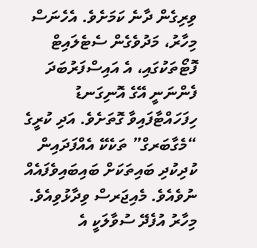ވިރިގެން ދާނެ ކަމަށެވެ. އެހެނަސް މިހާރު، މަދުވެގެން ސެޓެލައިޓް ފޮޓޯތަކުގައި، އެ އައިސްފަރުބަދަ ފެންނަނީ އޭގެ އޮނިގަނޑު ހިފަހައްޓާފައިވާ ގޮތަށެވެ. އަދި ކުރީގެ “މެގާބަރގް” ތަކެކޭ އެއްފަދައިން ކުދިކުދި ބައިތަކަށް ބައިބައިވެފައެއް ނުވެއެވެ. މެއިޖަރސް ވިދާޅުވިއެވެ.
މިހާރު އުފެދޭ ސުވާލަކީ އެ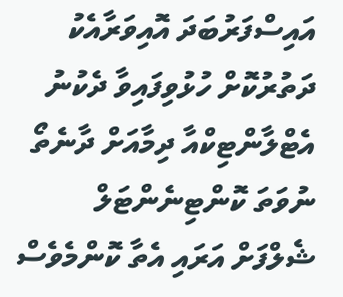އައިސްފަރުބަދަ އޮއިވަރާއެކު ދަތުރުކޮށް ހުޅުވިފައިވާ ދެކުނު އެޓްލާންޓިކްއާ ދިމާއަށް ދާނެތޯ ނުވަތަ ކޮންޓިނެންޓަލް ޝެލްފަށް އަރައި އެތާ ކޮންމެވެސް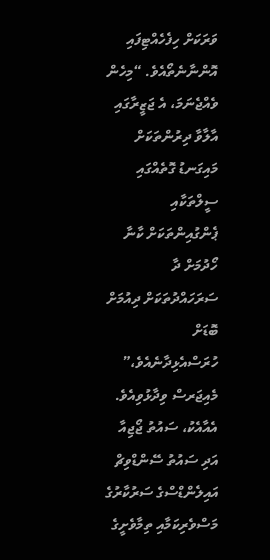ވަރަކަށް ހިފެހެއްޓިފައި އޮންނާނެތޯއެވެ. “މިހެން ވެއްޖެނަމަ، އެ ޖަޒީރާގައި އާލާވާ ދިރުންތަކަށް މައިގަނޑު ގޮތެއްގައި ސީލްތަކާއި ޕެންގުއިންތަކަށް ކާނާ ހޯދުމަށް ދާ ސަރަހައްދުތަކަށް ދިއުމަށް ބޮޑަށް ހުރަސްއެޅިދާނެއެވެ،” މެއިޖަރސް ވިދާޅުވިއެވެ.
އެއާއެކު، ސައުތު ޖޯޖިއާ އަދި ސައުތު ސޭންޑްވިޗް އައިލެންޑްސްގެ ސަރުކާރުގެ މަސްވެރިކަމާއި ތިމާވެށީގެ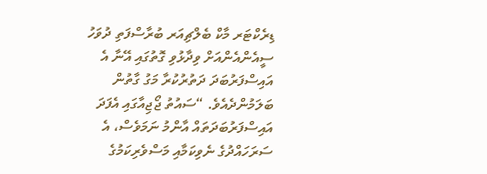ޑިރެކްޓަރ މާކް ބެލްޗިއަރ ބުރާސްފަތި ދުވަހު ސީއެންއެންއަށް ވިދާޅުވި ގޮތުގައި އޭނާ އެ އައިސްފަރުބަދަ ދަތުރުކުރާ މަގު ގާތުން ބަލަމުންދެއެވެ. “ސައުތު ޖޯޖިއާގައި އެފަދަ އައިސްފަރުބަދަތައް އާންމު ނަމަވެސް، އެ ސަރަހައްދުގެ ނެވިކަމާއި މަސްވެރިކަމުގެ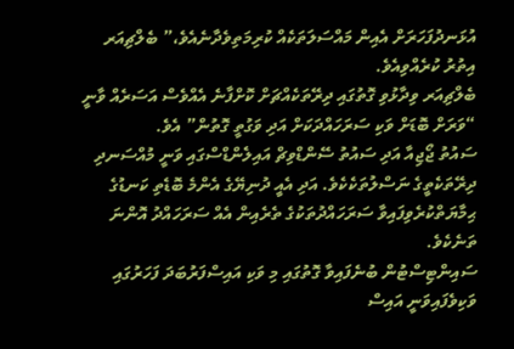އުޅަނދުފަހަރަށް އެއިން މައްސަލަތަކެއް ކުރިމަތިވެދާނެއެވެ،” ބެލްޗިއަރ އިތުރު ކުރެއްވިއެވެ.
ބެލްޗިއަރ ވިދާޅުވި ގޮތުގައި ދިރޭތަކެއްޗަށް ކޮށްފާނެ އެއްވެސް އަސަރެއް ވާނީ “ވަރަށް ބޮޑަށް ވަކި ސަރަހައްދަކަށް އަދި ވަގުތީ ގޮތުން” އެވެ.
ސައުތު ޖޯޖިއާ އަދި ސައުތު ސޭންޑްވިޗް އައިލެންޑްސްގައި ވަނީ މުއްސަނދި ދިރޭތަކެތީގެ ނަސްލުތަކެކެވެ. އަދި އެއީ ދުނިޔޭގެ އެންމެ ބޮޑެތި ކަނޑުގެ ޙިމާޔަތްކުރެވިފައިވާ ސަރަހައްދުތަކުގެ ތެރެއިން އެއް ސަރަހައްދު އޮންނަ ތަނެކެވެ.
ސައިންޓިސްޓުން ބުނެފައިވާ ގޮތުގައި މި ވަކި އައިސްފަރުބަދަ ފަހަރުގައި ވަކިވެފައިވަނީ އައިސް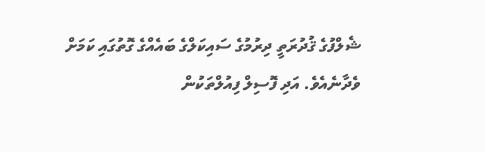ޝެލްފުގެ ޤުދުރަތީ ދިރުމުގެ ސައިކަލްގެ ބައެއްގެ ގޮތުގައި ކަމަށް ވެދާނެއެވެ. އަދި ފޮސިލް ފިއުލްތަކުން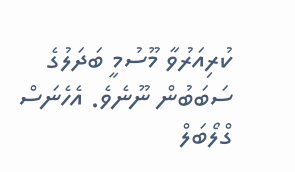ކުރިއަރުވާ މޫސުމީ ބަދަލުގެ ސަބަބުން ނޫނެވެ. އެހެނަސް ގްލޯބަލް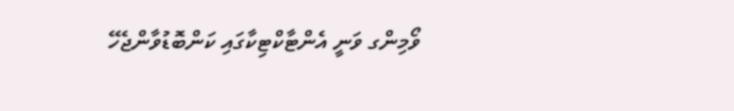ވޯމިންގ ވަނީ އެންޓާކްޓިކާގައި ކަންބޮޑުވާންޖެހޭ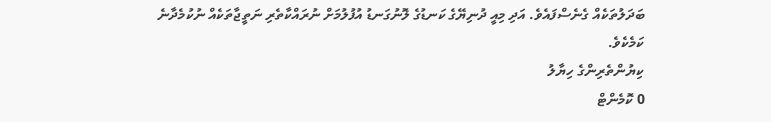ބަދަލުތަކެއް ގެނެސްފައެވެ. އަދި މިއީ ދުނިޔޭގެ ކަނޑުގެ ލޮނުގަނޑު އުފުލުމަށް ނުރައްކާތެރި ނަތީޖާތަކެއް ނުކުމެދާނެ ކަމެކެވެ.
ކިޔުންތެރިންގެ ހިޔާލު
0 ކޮމެންޓް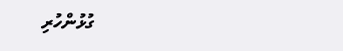ގުޅުންހުރި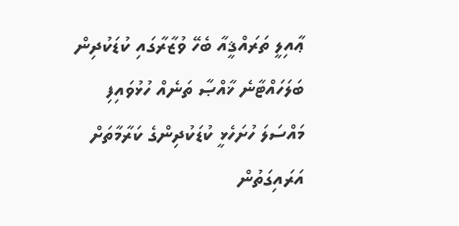ޢާއިލީ ތަރައްޤީއާ ބެހޭ ވުޒާރާގައި ކުޑަކުދިން ބަލަހައްޓާނެ ޚާއްޞާ ތަނެއް ހުޅުވައިފި
މައްސަލަ ހުށަހެޅީ ކުޑަކުދިންގެ ކަރާމާތަށް އަރައިގަތުން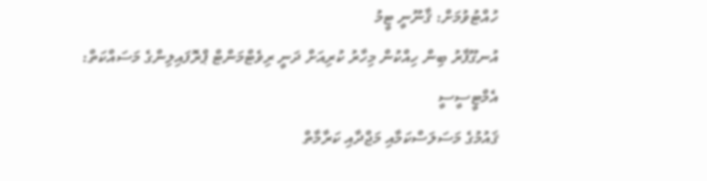ހުއްޓުވުމަށް: ޤާނޫނީ ޓީމު
އުނގޫފާރު ބިން ހިއްކުން މިހާރު ކުރިއަށް ދަނީ ރިވެޓްމަންޓް ޕްރޮފައިލިންގެ މަސައްކަތް: އެމްޓީސީސީ
ޤައުމުގެ މަސަލަސްކަމާއި މަޖްދާއި ކަރާމާތް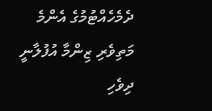ދެމެހެއްޓުމުގެ އެންމެ މަތިވެރި ޒިންމާ އުފުލާނީ ދިވެހި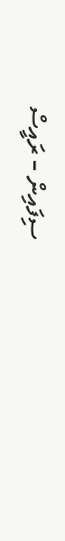ސިފައިން – ރައީސް